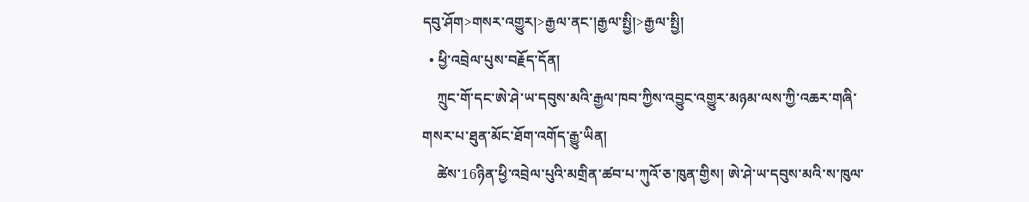དབུ་ཤོག>གསར་འགྱུར།>རྒྱལ་ནང་།རྒྱལ་སྤྱི།>རྒྱལ་སྤྱི།
  • ཕྱི་འབྲེལ་པུས་བརྗོད་དོན།
    ཀྲུང་གོ་དང་ཨེ་ཤེ་ཡ་དབུས་མའི་རྒྱལ་ཁབ་ཀྱིས་འབྱུང་འགྱུར་མཉམ་ལས་ཀྱི་འཆར་གཞི་གསར་པ་ཐུན་མོང་ཐོག་འགོད་རྒྱུ་ཡིན།
    ཚེས་16ཉིན་ཕྱི་འབྲེལ་པུའི་མགྲིན་ཚབ་པ་ཀུའོ་ཅ་ཁུན་གྱིས། ཨེ་ཤེ་ཡ་དབུས་མའི་ས་ཁུལ་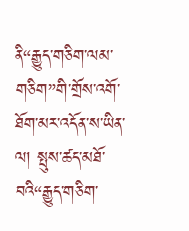ནི“རྒྱུད་གཅིག་ལམ་གཅིག”གི་གྲོས་འགོ་ཐོག་མར་འདོན་ས་ཡིན་ལ། སྤུས་ཚད་མཐོ་བའི“རྒྱུད་གཅིག་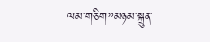ལམ་གཅིག”མཉམ་སྐྲུན་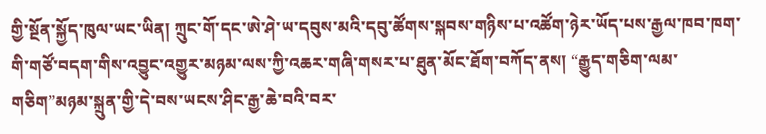གྱི་སྔོན་སྐྱོད་ཁུལ་ཡང་ཡིན། ཀྲུང་གོ་དང་ཨེ་ཤེ་ཡ་དབུས་མའི་དབུ་ཚོགས་སྐབས་གཉིས་པ་འཚོག་ཉེར་ཡོད་པས་རྒྱལ་ཁབ་ཁག་གི་གཙོ་བདག་གིས་འབྱུང་འགྱུར་མཉམ་ལས་ཀྱི་འཆར་གཞི་གསར་པ་ཐུན་མོང་ཐོག་བཀོད་ནས། “རྒྱུད་གཅིག་ལམ་གཅིག”མཉམ་སྐྲུན་གྱི་དེ་བས་ཡངས་ཤིང་རྒྱ་ཆེ་བའི་བར་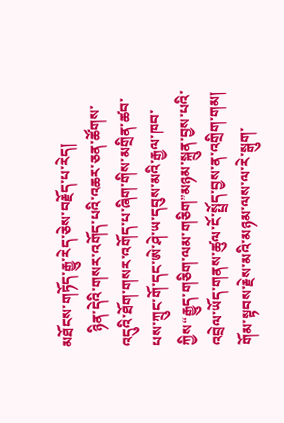མཐོངས་གཏོད་རྒྱུ་རེད་ཅེས་བརྗོད་པ་རེད།
    ཉིན་དེའི་གསར་འགོད་པའི་འཆར་ཅན་ཚོགས་འདུའི་ཐོག་གསར་འགོད་པ་ཞིག་གིས་མགྲིན་ཚབ་པས་ཀྲུང་གོ་དང་ཨེ་ཤེ་ཡ་དབུས་མའི་རྒྱལ་ཁབ་ཀྱིས“རྒྱུད་གཅིག་ལམ་གཅིག”མཉམ་སྐྲུན་བྱས་པའི་འབྲེལ་ཡོད་གནས་ཚུལ་ངོ་སྤྲོད་བྱས་ན་འགྲིག་གམ། གོམ་སྟབས་རྗེས་མའི་མཉམ་ལས་ལ་རེ་སྒུག་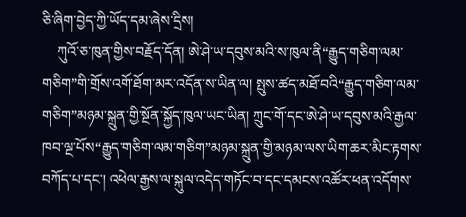ཅི་ཞིག་བྱེད་ཀྱི་ཡོད་དམ་ཞེས་དྲིས།
    ཀུའོ་ཅ་ཁུན་གྱིས་བརྗོད་དོན། ཨེ་ཤེ་ཡ་དབུས་མའི་ས་ཁུལ་ནི“རྒྱུད་གཅིག་ལམ་གཅིག”གི་གྲོས་འགོ་ཐོག་མར་འདོན་ས་ཡིན་ལ། སྤུས་ཚད་མཐོ་བའི“རྒྱུད་གཅིག་ལམ་གཅིག”མཉམ་སྐྲུན་གྱི་སྔོན་སྐྱོད་ཁུལ་ཡང་ཡིན། ཀྲུང་གོ་དང་ཨེ་ཤེ་ཡ་དབུས་མའི་རྒྱལ་ཁབ་ལྔ་པོས“རྒྱུད་གཅིག་ལམ་གཅིག”མཉམ་སྐྲུན་གྱི་མཉམ་ལས་ཡིག་ཆར་མིང་རྟགས་བཀོད་པ་དང་། འཕེལ་རྒྱས་ལ་སྐུལ་འདེད་གཏོང་བ་དང་དམངས་འཚོར་ཕན་འདོགས་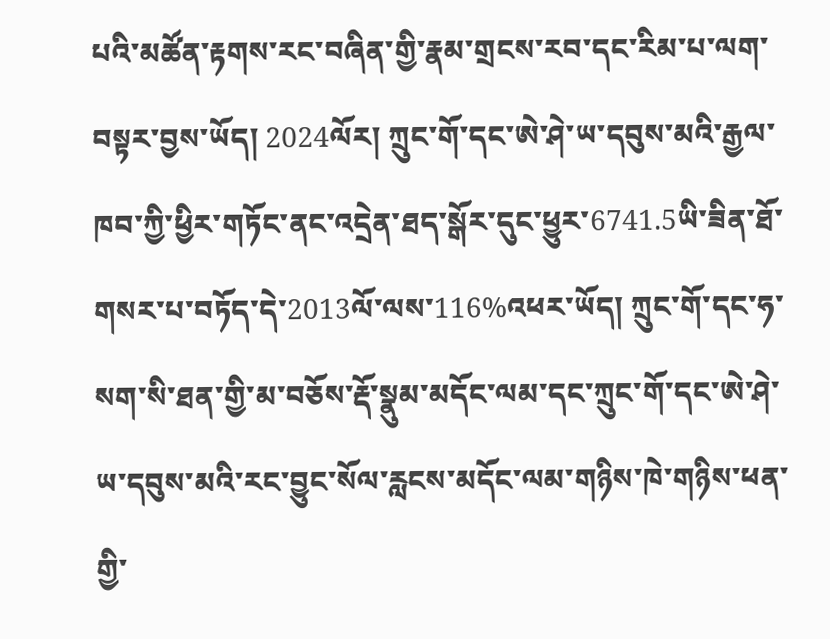པའི་མཚོན་རྟགས་རང་བཞིན་གྱི་རྣམ་གྲངས་རབ་དང་རིམ་པ་ལག་བསྟར་བྱས་ཡོད། 2024ལོར། ཀྲུང་གོ་དང་ཨེ་ཤེ་ཡ་དབུས་མའི་རྒྱལ་ཁབ་ཀྱི་ཕྱིར་གཏོང་ནང་འདྲེན་ཐད་སྒོར་དུང་ཕྱུར་6741.5ཡི་ཟིན་ཐོ་གསར་པ་བཏོད་དེ་2013ལོ་ལས་116%འཕར་ཡོད། ཀྲུང་གོ་དང་ཧ་སག་སི་ཐན་གྱི་མ་བཅོས་རྡོ་སྣུམ་མདོང་ལམ་དང་ཀྲུང་གོ་དང་ཨེ་ཤེ་ཡ་དབུས་མའི་རང་བྱུང་སོལ་རླངས་མདོང་ལམ་གཉིས་ཁེ་གཉིས་ཕན་གྱི་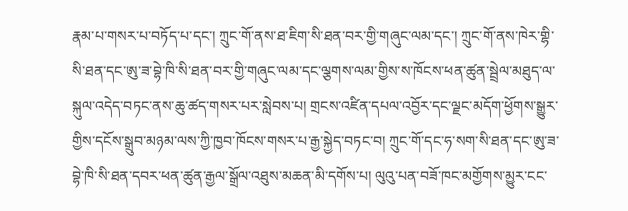རྣམ་པ་གསར་པ་བཏོད་པ་དང་། ཀྲུང་གོ་ནས་ཐ་ཇིག་སི་ཐན་བར་གྱི་གཞུང་ལམ་དང་། ཀྲུང་གོ་ནས་ཁེར་གྷི་སི་ཐན་དང་ཨུ་ཟ་བྷེ་ཁི་སི་ཐན་བར་གྱི་གཞུང་ལམ་དང་ལྕགས་ལམ་གྱིས་ས་ཁོངས་ཕན་ཚུན་སྦྲེལ་མཐུད་ལ་སྐུལ་འདེད་བཏང་ནས་ཆུ་ཚད་གསར་པར་སླེབས་པ། གྲངས་འཛིན་དཔལ་འབྱོར་དང་ལྗང་མདོག་ཕྱོགས་སྒྱུར་གྱིས་དངོས་སྒྲུབ་མཉམ་ལས་ཀྱི་ཁྱབ་ཁོངས་གསར་པ་རྒྱ་སྐྱེད་བཏང་བ། ཀྲུང་གོ་དང་ཧ་སག་སི་ཐན་དང་ཨུ་ཟ་བྷེ་ཁི་སི་ཐན་དབར་ཕན་ཚུན་རྒྱལ་སྒྲོལ་འཐུས་མཆན་མི་དགོས་པ། ལུའུ་པན་བཟོ་ཁང་མགྱོགས་མྱུར་ངང་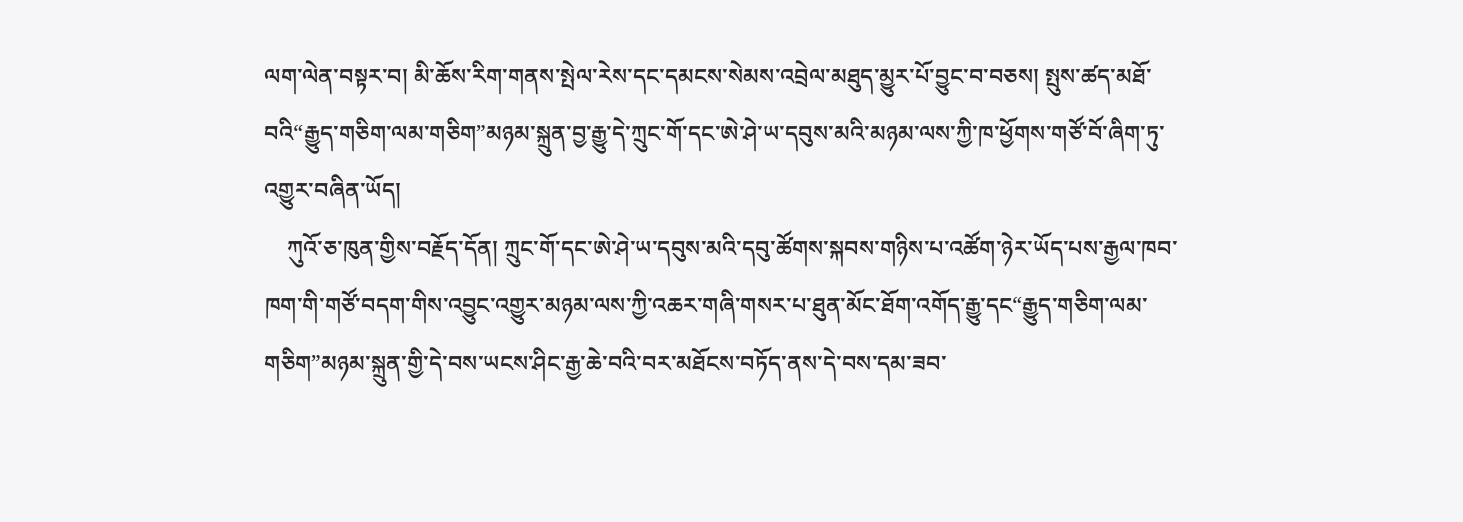ལག་ལེན་བསྟར་བ། མི་ཆོས་རིག་གནས་སྤེལ་རེས་དང་དམངས་སེམས་འབྲེལ་མཐུད་མྱུར་པོ་བྱུང་བ་བཅས། སྤུས་ཚད་མཐོ་བའི“རྒྱུད་གཅིག་ལམ་གཅིག”མཉམ་སྐྲུན་བྱ་རྒྱུ་དེ་ཀྲུང་གོ་དང་ཨེ་ཤེ་ཡ་དབུས་མའི་མཉམ་ལས་ཀྱི་ཁ་ཕྱོགས་གཙོ་བོ་ཞིག་ཏུ་འགྱུར་བཞིན་ཡོད།
    ཀུའོ་ཅ་ཁུན་གྱིས་བརྗོད་དོན། ཀྲུང་གོ་དང་ཨེ་ཤེ་ཡ་དབུས་མའི་དབུ་ཚོགས་སྐབས་གཉིས་པ་འཚོག་ཉེར་ཡོད་པས་རྒྱལ་ཁབ་ཁག་གི་གཙོ་བདག་གིས་འབྱུང་འགྱུར་མཉམ་ལས་ཀྱི་འཆར་གཞི་གསར་པ་ཐུན་མོང་ཐོག་འགོད་རྒྱུ་དང“རྒྱུད་གཅིག་ལམ་གཅིག”མཉམ་སྐྲུན་གྱི་དེ་བས་ཡངས་ཤིང་རྒྱ་ཆེ་བའི་བར་མཐོངས་བཏོད་ནས་དེ་བས་དམ་ཟབ་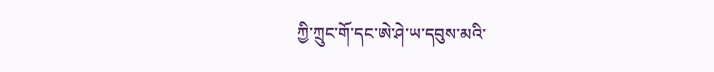ཀྱི་ཀྲུང་གོ་དང་ཨེ་ཤེ་ཡ་དབུས་མའི་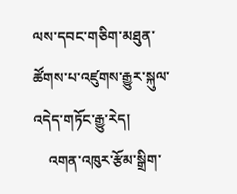ལས་དབང་གཅིག་མཐུན་ཚོགས་པ་འཛུགས་རྒྱུར་སྐུལ་འདེད་གཏོང་རྒྱུ་རེད།
    འགན་འཁུར་རྩོམ་སྒྲིག་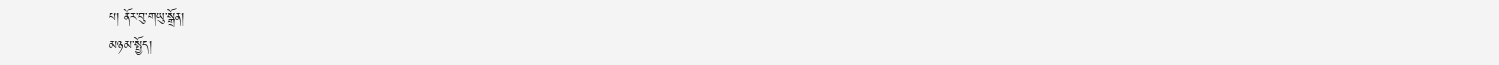པ། ནོར་བུ་གཡུ་སྒྲོན།
མཉམ་སྤྱོད།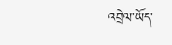འབྲེལ་ཡོད་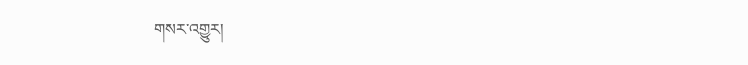གསར་འགྱུར།